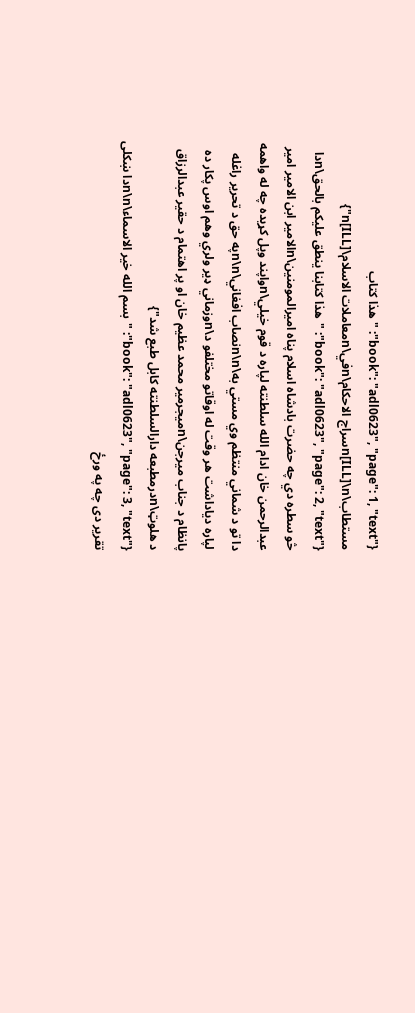{"book": "adl0623", "page": 1, "text": "هذا كتاب مستطاب\n[ILL]\nسراج الاحكام\nفي\nمعاملات الاسلام\n[ILL]"}
{"book": "adl0623", "page": 2, "text": "هذا كتابنا ينطق عليكم بالحق\nدا څو سطره دي چه حضرت بادشاه اسلام پناه اميرالمومنين\nالامير ابن الامير امير عبدالرحمن خان ادام الله سلطنته لپاره د قوم خيلي\nواپند وپل کړيده چه له واهمه دا تو د شماني منتظم وي مستي به\n\nنصاب افغاني\n\nپه حق د تحرير راغله لپاره دياداشت هر وقت له اوقاتو مختلفو د\nوزماني ډير ولري وهم اوس پکار ده پانظام د جناب ميرجن\nميجرمير محمد عظيم خان او پر اهتمام د حقير عبدالرزاق د هلوټ\nدرمطبعه دارالسلطنته کابل طبع شد"}
{"book": "adl0623", "page": 3, "text": "بسم الله خیر الاسماء\n\nدا ښکلی تقریر دی چه په ورځ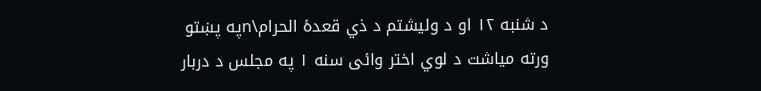د شنبه ۱۲ او د وليشتم د ذي قعدۀ الحرام\nپه پښتو ورته میاشت د لوي اختر وائی سنه ۱ په مجلس د دربار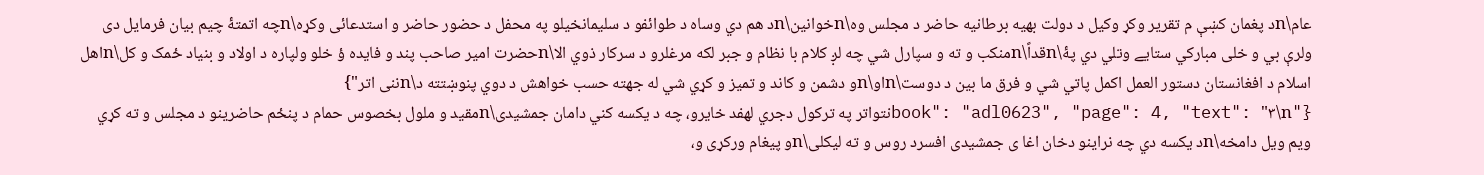عام\nد پغمان کښې م تقریر وکړ وکیل د دولت بهیه برطانیه حاضر د مجلس وه\nخوانین\nد هم دي وساه د طوائفو د سلیمانخيلو په محفل د حضور حاضر و استدعائی وکړه\nچه اتمتۀ چیم بیان فرمایل دی ولرې بي و خلی مباركي ستايے وتلي دي پۀ\nقداً\nمنکب و ته و سپارل شي چه لږ کلام با نظام و جبر لکه مرغلرو د سرکار ذوي الا\nحضرت امیر صاحب پند و فايده ؤ خلو ولپاره د اولاد و بنياد ځمک و کل\nاهل اسلام د افغانستان دستور العمل اکمل پاتي شي و فرق ما بين د دوست\nاو\nو دشمن و کاند و تمیز و کړي شي له جهته حسب خواهش د دوي پنوښتته د\nننی اتر"}
{"book": "adl0623", "page": 4, "text": "۳\nنتواتر په ترکول دجري لهفد خايرو، چه د یکسه کني دامان جمشیدی\nمقید و ملول بخصوس حمام د پنځم حاضرینو د مجلس و ته کړي ويم ويل دامخه\nد یکسه دي چه نراینو دخان اغا ی جمشیدی افسرد روس و ته لیکلی\nو پیغام ورکړی و،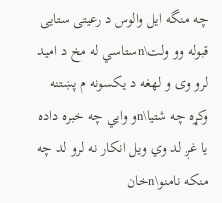چه منگه ایل والوس د رعیتى ستايى قبوله وو ولت\nستاسي له مخ د امید لرو وى و لهغه د یکسونه م پښتنه وکړه چه شتیا\nو وايي چه خبره داده یا غږ لد وي ويل انکار نه لرو لد چه منکه نامنو\nخان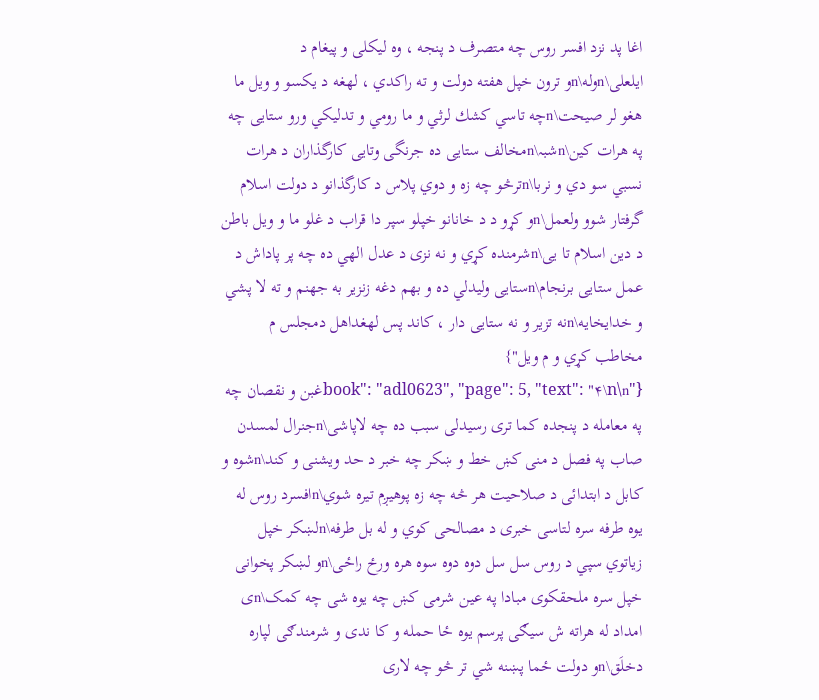اغا پد نزد افسر روس چه متصرف د پنجه ، وه لیکلی و پیغام د ایلعلی\nوله\nو ترون خپل هفته دولت و ته راکدي ، لهغه د یکسو و ويل ما هغو لر صیحت\nچه تاسي كشك لرثي و ما رومي و تدليكي ورو ستايى چه په هرات کین\nشبہ\nمخالف ستايى ده جرنگی وتایی کارگذاران د هرات نسبي سو دي و نربا\nترڅو چه زه و دوي پلاس د کارگذانو د دولت اسلام گرفتار شوو ولعمل\nو كړو د د خانانو خپلو سپر دا قراب د غلو ما و ویل باطن د دین اسلام تا یی\nشرمنده کړي و نه نزی د عدل الهي ده چه پر پاداش د عمل ستايى برنجام\nستایی وليدلي ده و بهم دغه زنزیر به جهنم و ته لا پشي و خدایخايه\nنه تزیر و نه ستايى دار ، کاند پس لهغداهل دمجلس م مخاطب کړي و م ویل"}
{"book": "adl0623", "page": 5, "text": "۴\n\nغبن و نقصان چه په معامله د پنجده کما تری رسیدلی سبب ده چه لاپاشی\nجنرال لمسدن صاب په فصل د منی کښ خط و ښکر چه خبر د حد ویشنی و کند\nشوه و کابل د ابتدائی د صلاحیت هر څه چه زه پوهیږم تیره شوي\nافسرد روس له یوه طرفه سره لتاسی خبری د مصالحی کوي و له بل طرفه\nلښکر خپل زیاتوي سپي د روس سل سل دوه دوه سوه هره ورځ راځی\nو لښکر پخوانی خپل سره ملحقکوی مبادا په عین شرمی کښ چه یوه شی چه کمک\nی امداد له هراته ش سيګی پرسم یوه ځا حمله و کا ندی و شرمندګی لپاره دخلَق\nو دولت ځما پښنه شي تر څو چه لاری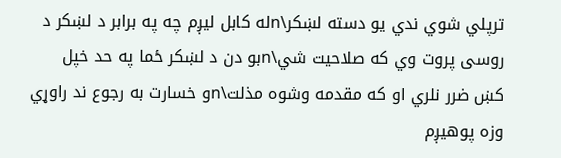ترپلي شوي ندي یو دسته لښکر\nله کابل لیږم چه په برابر د لښکر د روسی پروت وي که صلاحیت شي\nبو دن د لښکر ځما په حد خپل کښ ضرر نلري او که مقدمه وشوه مذلت\nو خسارت به رجوع ند راوړي وزه پوهیږم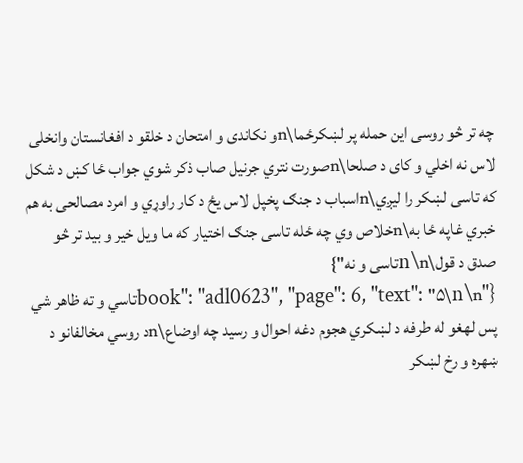چه تر څو روسی این حمله پر لښکرځما\nو نکاندی و امتحان د خلقو د افغانستان وانخلی لاس نه اخلي و کای د صلحا\nصورت نتري جرنیل صاب ذکر شوي جواب ځا کښ د شکل که تاسی لښکر را ليږي\nاسباب د جنګ پخپل لاس يځ د کار راوړي و امرد مصالحی به هم خبري غاپه ځا به\nخلاص وي چه ځله تاسی جنګ اختیار که ما ویل خیر و بید تر څو صدق د قول\n\nتاسی و نه"}
{"book": "adl0623", "page": 6, "text": "۵\n\nتاسي و ته ظاهر شي پس لهغو له طرفه د لښکري هجوم دغه احوال و رسيد چه اوضاع\nد روسي مخالفانو د ښهره و رخ لښکر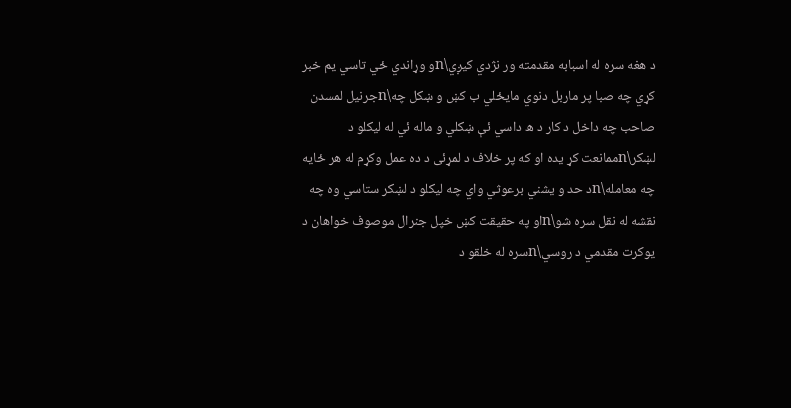د هغه سره له اسبابه مقدمته ور نژدي کيږي\nو وړاندي ځي تاسي يم خبر کړي چه صبا پر ماربل دنوي مايځلي ب کښ و ښکل چه\nجرنيل لمسدن صاحب چه داخل د کار د ه داسي ئې ښکلي و ماله ئي له ليکلو د لښکر\nممانعت کړ يده او که پر خلاف د لمړئی د ده عمل وکړم له هر ځايه چه معامله\nد حد و يشني برعوثي واي چه ليکلو د لښکر ستاسي وه چه نقشه له نقل سره شو\nاو په حقیقت کښ خپل جنرال موصوف خواهان د یوکرت مقدمي د روسي\nسره له خلقو د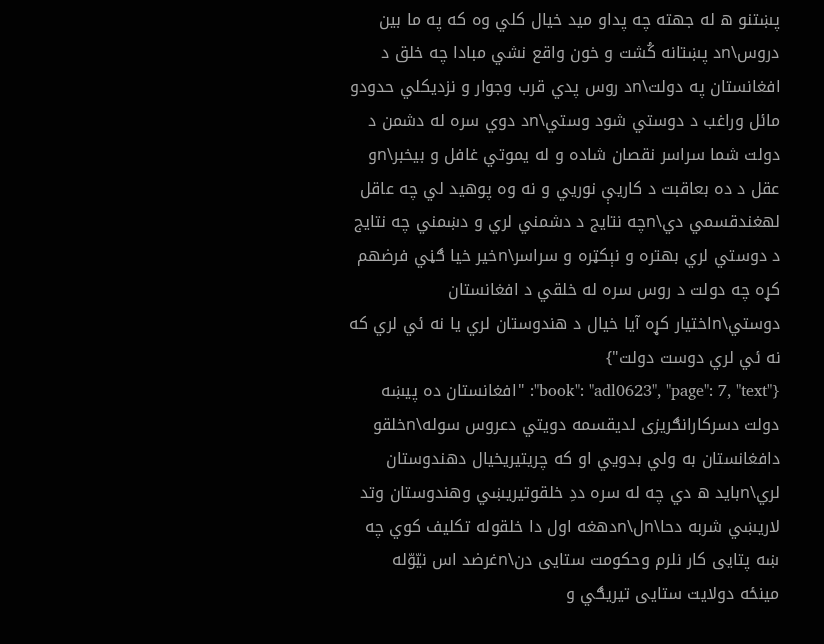پښتنو ه له جهته چه پداو ميد خيال کلي وه که په ما بين دروس\nد پښتانه کُشت و خون واقع نشي مبادا چه خلق د افغانستان په دولت\nد روس پدي قرب وجوار و نزديکلي حدودو مائل وراغب د دوستي شود وستي\nد دوي سره له دشمن د دولت شما سراسر نقصان شاده و له يموتي غافل و بيخبر\nو عقل د ده بعاقبت د کاريې نوريي و نه وه پوهيد لي چه عاقل لهغندقسمي دي\nچه نتايج د دشمني لري و دښمني چه نتايج د دوستي لري بهتره و نېکټره و سراسر\nخير خيا ګڼي فرضهم کړه چه دولت د روس سره له خلقي د افغانستان دوستي\nاختیار کړه آيا خيال د هندوستان لري يا نه ئي لري که نه ئي لري دوست دولت"}
{"book": "adl0623", "page": 7, "text": "افغانستان ده پيښه دولت دسرکارانګریزی لدیقسمه دويتي دعروس سوله\nخلقو دافغانستان به ولي بدويي او که چریتیریخیال دهندوستان لري\nبايد ه دي چه له سره ددِ خلقوتیریښي وهندوستان وتد لاریښي شربه دحا\nل\nدهغه اول دا خلقوله تكليف کوي چه ښه پتايى کار نلرم وحکومت ستايى دن\nغرضد اس نيّوّله مینځه دولايت ستايى تیریګي و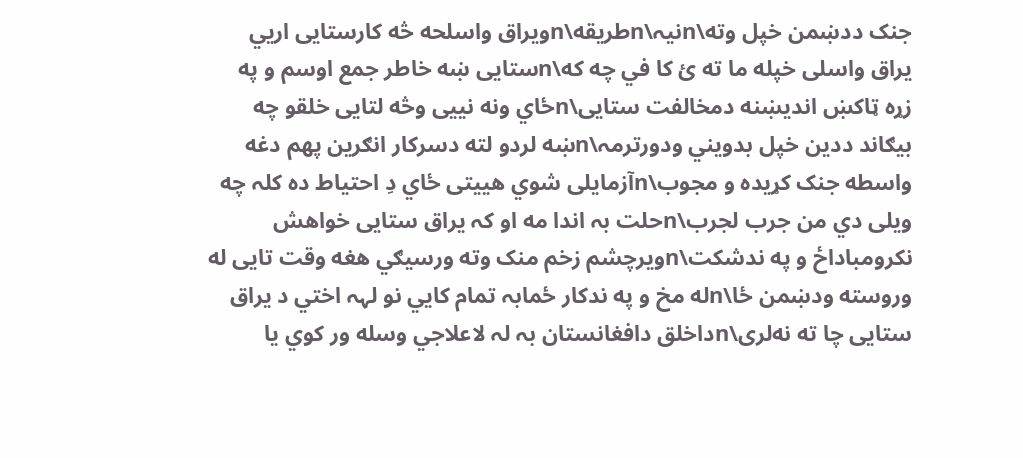جنک ددښمن خپل وته\nنیہ\nطریقه\nویراق واسلحه څه کارستايى اريي يراق واسلی خپله ما ته ئ کا في چه که\nستايى ښه خاطر جمع اوسم و په زړه ټاکښ اندیښنه دمخالفت ستايى\nځاي ونە نييى وڅه لتايى خلقو چه بیګاند ددين خپل بدويني ودورترمہ\nښه لردو لته دسرکار انګرين پهم دغه واسطه جنک کړیدہ و مجوب\nآزمایلی شوي هیيتی ځاي دِ احتياط ده کلہ چه ویلی دي من جرب لجرب\nحلت بہ اندا مه او کہ یراق ستایى خواهش نکرومباداځ و په ندشکت\nویرچشم زخم منک وته ورسيګي هغه وقت تایى له وروسته ودښمن ځا\nله مخ و په ندکار ځمابہ تمام كايي نو لہہ اختي د یراق ستايى چا ته نەلرى\nداخلق دافغانستان بہ لہ لاعلاجي وسله ور کوي يا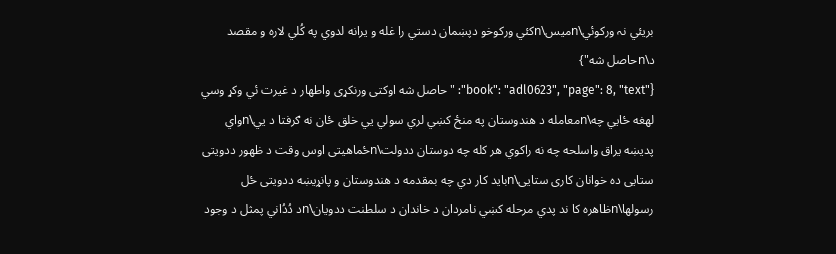بريئي نہ ورکوئي\nميس\nکئي ورکوخو دپښمان دستي را غله و یرانه لدوي په کُلي لاره و مقصد د\nحاصل شه"}
{"book": "adl0623", "page": 8, "text": "حاصل شه اوکتی ورنکړی واطهار د غيرت ئي وکړ وسي لهغه ځايي چه\nمعامله د هندوستان په منځ کښي لري سولي يي خلق ځان نه ګرفتا د يي\nواي پديښه يراق واسلحه چه نه راکوي هر کله چه دوستان ددولت\nځماهيتی اوس وقت د ظهور ددويتی ستايی ده خوانان کاری ستايی\nبايد کار دي چه بمقدمه د هندوستان و پانړيښه ددويتی ځل رسولها\nظاهره کا ند پدي مرحله کښي نامردان د خاندان د سلطنت ددويان\nد دُدُاني پمثل د وجود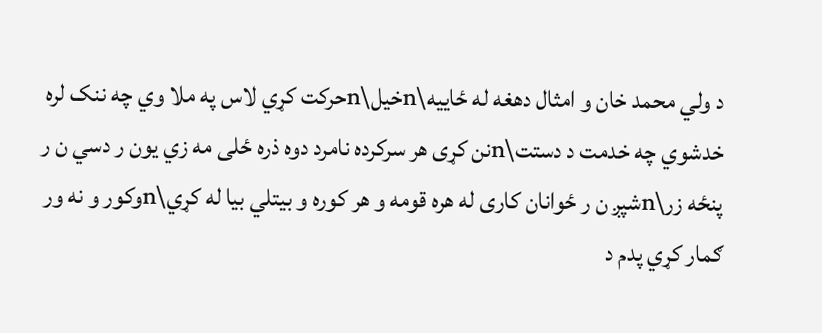د ولي محمد خان و امثال دهغه له ځاييه\nخيل\nحرکت کړي لاس په ملا وي چه ننک لره خدشوي چه خدمت د دستت\nنن کړی هر سرکرده نامرد دوه ذره ځلی مه زي يون ر دسي ن ر پنځه زر\nشپږ ن ر ځوانان کاری له هره قومه و هر کوره و بيتلي بيا له کړي\nوکور و نه ور ګمار کړي پدم د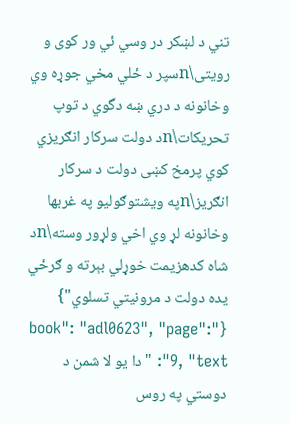تني د لښکر در وسي ئي ور کوی و رويتی\nسپر د ځلي مخي جوړه وي وخانونه د دري ښه دگوي د توپ تحريکات\nد دولت سرکار انګريزي کوي پرمخ کښی دولت د سرکار انګریز\nپه ويشتوګوليو په غربها وخانونه لړ وي اخي ولړور وسته\nد شاه کدهزيمت خوړلي بېرته و ګرځي يده دولت د مرونيتي تسلوي"}
{"book": "adl0623", "page": 9, "text": "دا یو لا شمن د دوستي په روس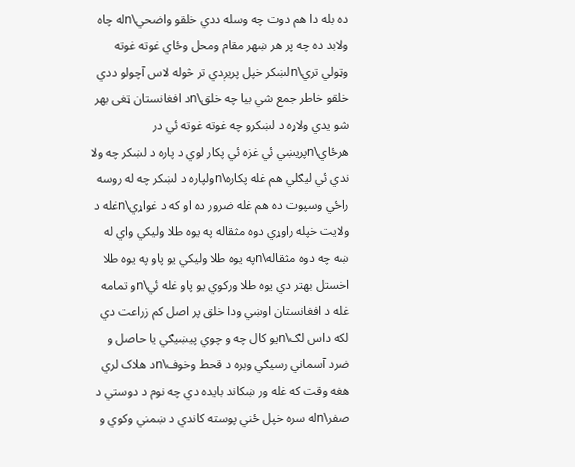ده بله دا هم دوت چه وسله ددي خلقو واضحي\nله چاه ولابد ده چه پر هر ښهر مقام ومحل وځاي غوته غوته وټولي تري\nلښکر خپل پريږدي تر څوله لاس آچولو ددي خلقو خاطر جمع شي بيا چه خلق\nد افغانستان ټغی بهر شو يدي ولاړه د لښکرو چه غوته غوته ئي در هرځاي\nپريښي ئي غزه ئي پکار لوي د پاره د لښکر چه ولا ندي ئي ليګلي هم غله پکاره\nولپاره د لښکر چه له روسه راځي وسپوت ده هم غله ضرور ده او که د غواړي\nغله د ولايت خپله راوړي دوه مثقاله په یوه طلا وليکي واي له ښه چه دوه مثقاله\nپه يوه طلا وليکي يو پاو په یوه طلا اخستل بهتر دي يوه طلا وركوي يو پاو غله ئي\nو تمامه غله د افغانستان اوښي ودا خلق پر اصل کم زراعت دي لكه داس لګ\nيو کال چه و چوي پيښيګي يا حاصل و ضرد آسماني رسيګي وبره د قحط وخوف\nد هلاک لري هغه وقت که غله ور ښکاند بايده دي چه نوم د دوستي د صفر\nله سره خپل ځني پوسته کاندي د ښمني وكوي و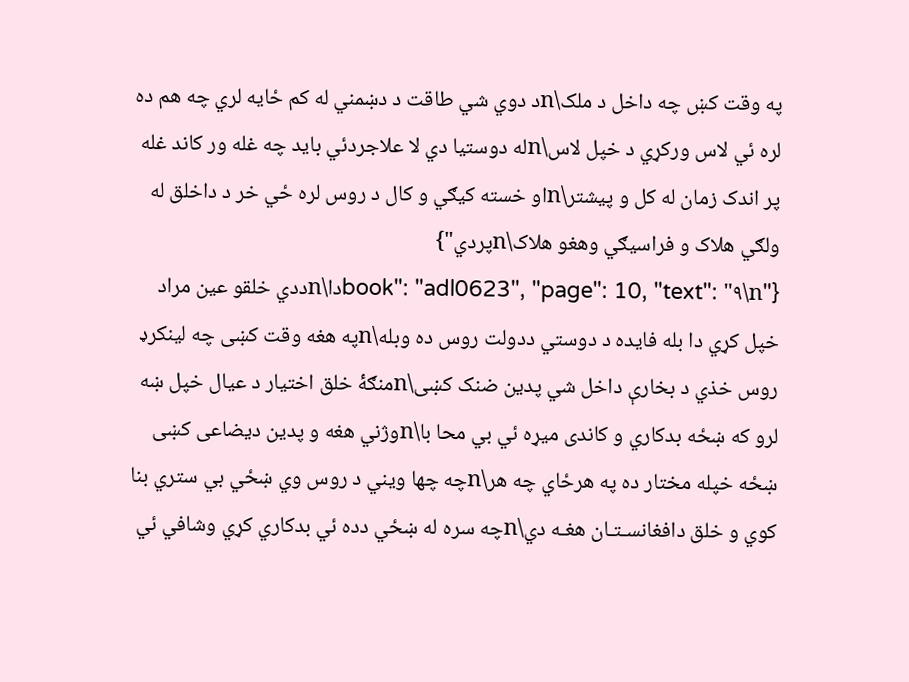په وقت کښ چه داخل د ملک\nد دوي شي طاقت د دښمني له کم ځايه لري چه هم ده لره ئي لاس ورکړي د خپل لاس\nله دوستيا دي لا علاجردئي باید چه غله ور کاند غله پر اندک زمان له کل و پیشتر\nاو خسته کيګي و کال د روس لره ځي خر د داخلق له ولګي هلاک و فراسيګي وهغو هلاک\nپردي"}
{"book": "adl0623", "page": 10, "text": "۹\nدا\nددي خلقو عين مراد خپل كړي دا بله فایده د دوستي ددولت روس ده وبله\nپه هغه وقت کښی چه لینکرډ روس خذي د بخارې داخل شي پدین ضنک کښی\nمنګۀ خلق اختیار د عيال خپل ښه لرو که ښځه بدکاري و کاندی ميړه ئي بي محا با\nوژني هغه و پدین دیضاعی کښی ښځه خپله مختار ده په هرځاي چه هر\nچه چها ويني د روس وي ښځي بي ستري بنا کوي و خلق دافغانسـتـان هغـه دي\nچه سره له ښځي دده ئي بدكاري كړي وشافي ئي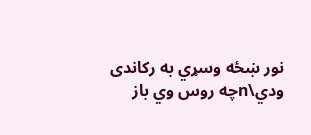نور ښځه وسړي به رکاندی ودي\nچه روس وي باز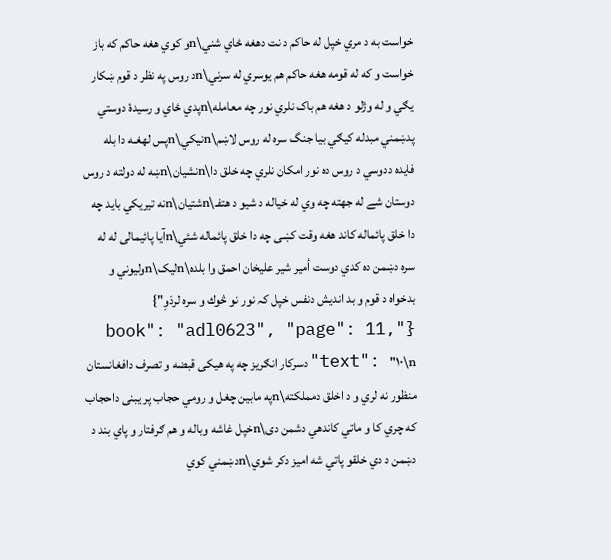خواست به د مري خپل له حاكم د نت دهغه ځاي شني\nو كوي هغه حاکم که باز خواست و كه له قومه هغه حاکم هم یوسري له سرني\nد روس په نظر د قوم ښکار يګي و له وژلو د هغه هم باک نلري نور چه معامله\nپدي ځاي و رسيدۀ دوستي پدښمني مبدله کيګي بيا جنگ سره له روس لاښم\nنيكي\nپس لهغـه دا بله فايده ددوسي د روس ده نور امکان نلري چه خلق دا\nنشيان\nښه له دولته د روس دوستان شے له جهته چه وي له خياله د شيو د هتفـ\nشتيان\nنه تيريكي بايد چه دا خلق پائماله کاند هغه وقت کښی چه دا خلق پائماله شئي\nآیا پائیمالی له له سره دښمن ده کدي دوست أمير شير عليخان احمق وا بلده\nليک\nوليوني و بدخواه د قوم و بد اندیش دنفس خپل کہ نور نو څوك و سره لردَوِ"}
{"book": "adl0623", "page": 11, "text": "۱۰\nدسرکار انګریز چه په هیکی قبضه و تصرف دافغانستان منظور نه لري و د اخلق دمملکته\nپه مابین چغل و رومي حجاب پر یبنی داحجاب که چري کا و ماتي کاندھي دشمن دی\nخپل غاشه وباله و هم ګرفتار و پاي بند د دښمن د دي خلقو پاتي شه امیز دکر شوي\nدښمني کوي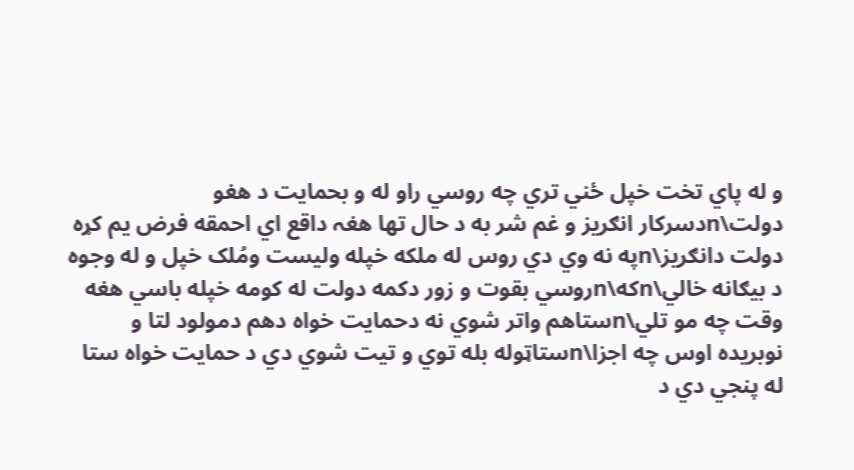و له پاي تخت خپل ځني تري چه روسي راو له و بحمایت د هغو دولت\nدسرکار انګريز و غم شر به د حال تھا ھغہ داقع اي احمقه فرض یم کړه دولت دانګریز\nپه نه وي دي روس له ملکه خپله وليست ومُلک خپل و له وجوه د بيګانه خالي\nکه\nروسي بقوت و زور دکمه دولت له کومه خپله باسي ھغه وقت چه مو تلي\nستاهم واتر شوي نه دحمایت خواه دهم دمولود لتا و نوبريده اوس چه اجزا\nستاټوله بله توي و تيت شوي دي د حمایت خواه ستا له پنجي دي د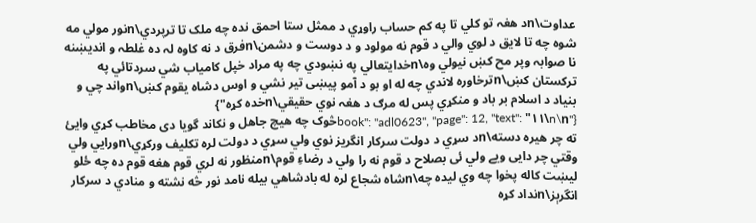عداوت\nد ھغہ تو کلي تا په کم حساب راوړي د ممثل ستا احمق نده چه ملک تا ترپردي\nنور مولي مه شوه چه تا لايق د لوي والي د قوم نه مولود و د دوست و دشمن\nفرق د نه کاوہ لہ دہ غلطہ و اندیښنه نا صوابہ وپر مح کښ نیولي وه\nخدايتعالي په نښودي چه په مراد خپل کامياب شي سردتائي په ترکستان کښ\nترخاوره لاندي چه له او بو د آمو پیښی تیر نشي و اوس دشاه يقوم کښ\nواند چي و بنياد د اسلام بر باد و منکړي پس له مرګ د ھغہ نوي حقيقي\nخده کړه"}
{"book": "adl0623", "page": 12, "text": "۱۱\n\nڅوک چه هیچ جاهل و نکاند گویا دی مخاطب کړي وایئ ته چر هیره دسته\nد سړي د دولت سرکار انگریز نوي ولي سړي د دولت لره تکلیف ورکړي\nورايي ولي وقتي چر دایی ویے ولي ئی بصلاح د قوم نه را ولي د رضاءِ قوم\nمنظور نه لري قوم هغه قوم ده چه ځلو لیښت کاله پخوا چه وي لیده چه\nشاه شجاع لره له بادشاهي بیله نامد نور څه نشته و منادي د سرکار انگرېز\nنداد کړه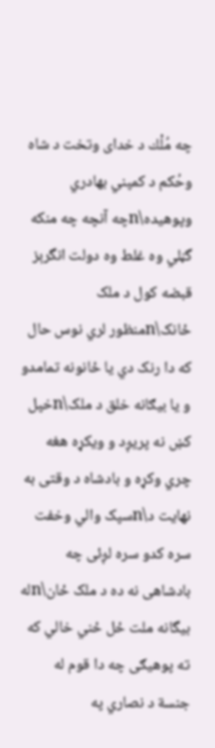چه مُلْك د خدای وتخت د شاه وحُکم د کمپني بهادري وپوهیده\nچه آنچه چه منکه گڼلي وه غلط وه دولت انگرېز قبضه کول د ملک ځانک\nمنظور لري نوس حال که دا رنک دي یا ځانونه تمامدو و یا بیګانه خلق د ملک\nخپل کښ نه پريږد و ویکړه هغه چري وکړه و بادشاه د وقتی به نهایت د\nسپک والي وخفت سره کدو سره لږئی چه بادشاهی نه ده د ملک ځان\nله بیگانه ملت ځل ځني خالي که ته پوهیګی چه دا قوم له جنسة د نصاري په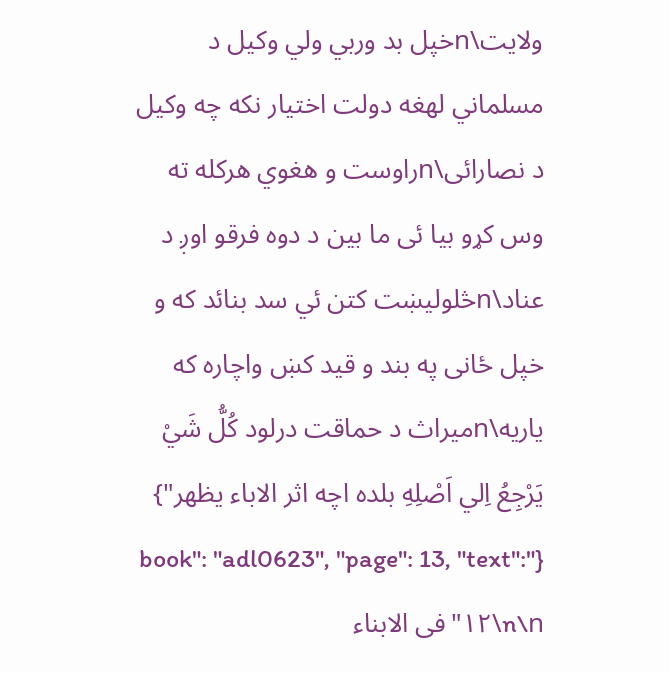ولایت\nخپل بد وربي ولي وکیل د مسلماني لهغه دولت اختیار نکه چه وکیل د نصارائی\nراوست و هغوي هرکله ته وس کړو بیا ئی ما بين د دوه فرقو اوږ د عناد\nڅلولیښت کتن ئي سد بنائد که و خپل ځانی په بند و قید کښ واچاره که یاریه\nمیراث د حماقت درلود كُلُّ شَيْ يَرْجِعُ اِلي اَصْلِهِ بلده اچه اثر الاباء يظهر"}
{"book": "adl0623", "page": 13, "text": "۱۲\n\nفی الابناء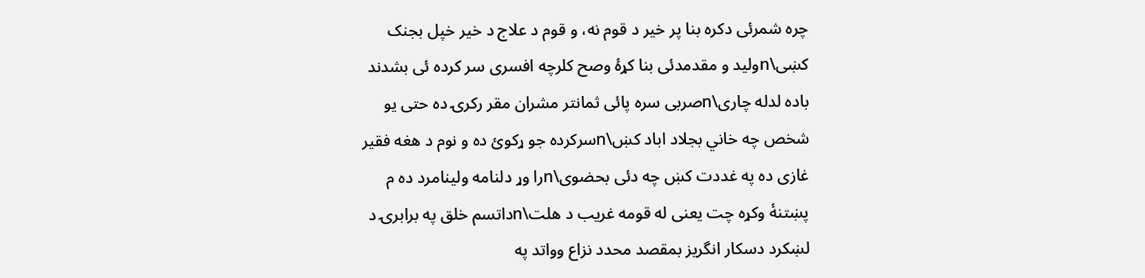چره شمرئی دکره بنا پر خیر د قوم نه، و قوم د علاج د خیر خپل بجنک کښی\nوليد و مقدمدئی بنا کړۀ وصح کلرچه افسری سر کرده ئی بشدند باده لدله چاری\nصربی سره پائى ثمانتر مشران مقر رکرۍ ده حتی یو شخص چه خاني بجلاد اباد کښ\nسرکرده جو ړکوئ ده و نوم د هغه فقیر غازی ده په غددت کښ چه دئی بحضوی\nرا وړ دلنامه ولینامرد ده م پښتنۀ وکړه چت یعنی له قومه غریب د هلت\nداتسم خلق په برابرۍ د لښکرد دسکار انگریز بمقصد محدد نزاع وواتد په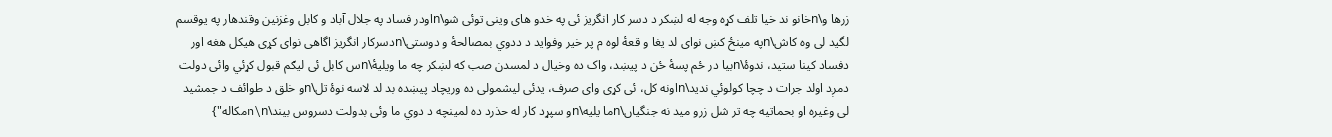زرها و\nخانو ند خیا تلف کړه وجه له لښکر د دسر کار انگریز ئی په خدو های وینی توئی شو\nاودر فساد په جلال آباد و کابل وغزنین وقندھار په یوقسم لگید لی وه کاش\nپه مینځ کښ نوای لد یغا و قعۀ لوه م پر خیر وفوايد د ددوي بمصالحۀ و دوستی\nدسرکار انگریز اگاهی نوای کړی هیکل هغه اور دفساد کینا ستید، ندوۀ\nبيا در ځم پسۀ ځن د پيښد، واک ده وخيال د لمسدن صب که لښکر چه ما ویلیۀ\nس کابل ئى ليګم قبول کړئي وائی دولت دمږد اولد جرات د چچا کولوئي ندید\nاونه کل، ئی کړی وای صرف، يدئی ليشمولی ده وريچاد پيښده بد لد لاسه نوۀ تل\nو خلق د طوائف د جمشید لی وغیره او بحماتیه چه تر شل زرو مید نه جنگیاں\nما يليه\nو سپړد کار له حذرد ده لمينچه د دوي ما وئی بدولت دسروس بیند\n\nمكاله"}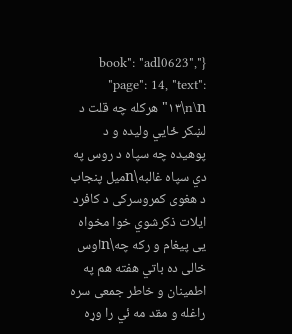{"book": "adl0623", "page": 14, "text": "۱۳\n\nهرکله چه قلت د لښکر ځايي وليده و د پوهيده چه سپاه د روس په دي سپاه غالبه\nميل پنجاب د هغوی کمروسرکی د کافرد ايلات ذکرشوي خوا مخواه یی پیغام و رکه چه\nاوس خالی ده باتي هفته هم په اطمینان و خاطر جمعی سره راغله و مقد مه ئي را وړه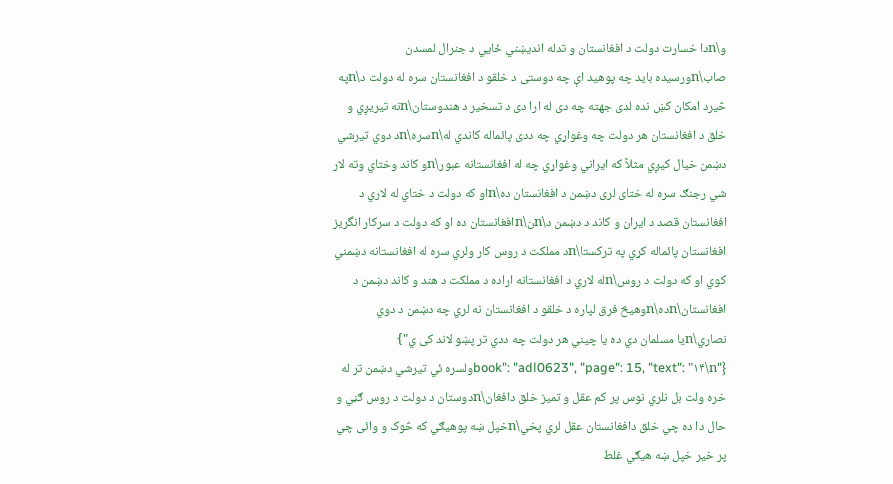و\nدا خسارت دولت د افغانستان و تدله اندیښني ځايي د جنرال لمسدن صاب\nورسیده باید چه پوهيد اې چه دوستی د خلقو د افغانستان سره له دولت د\nپه څيرد امكان کښ نده لدی جهته چه دی له ارا دی د تسخیر د هندوستان\nنه تيريږي و خلق د افغانستان هر دولت چه وغواړي چه ددی پائماله کاندي له\nسره\nد دوي تيرشي دښمن خيال کيږي مثلاً که ايراني وغواړي چه له افغانستانه عبور\nو کاند وختاي وته لار شي رجنګ سره له ختای لری دښمن د افغانستان ده\nاو که دولت د ختاي له لاري د افغانستان قصد د ايران و کاند د دښمن د\nن\nافغانستان ده او که دولت د سرکار انگریز افغانستان پائماله کړي په ترکستا\nد مملکت د روس کار ولري سره له افغانستانه دښمني كوي او که دولت د روس\nله لاري د افغانستانه اراده د مملکت د هند و کاند دښمن د افغانستان\nده\nوهیڅ فرق لپاره د خلقو د افغانستان نه لري چه دښمن د دوي نصاري\nيا مسلمان دي ده یا چيني هر دولت چه ددي تر پښو لاند کی ي"}
{"book": "adl0623", "page": 15, "text": "۱۴\nولسره ئي تيرشي دښمن تر له خره ولت بل نلري نوس پر کم عقل و تميز خلق دافغان\nدوستان د دولت د روس ګڼي و حال دا ده چي خلق دافغانستان عقل لري پخي\nخپل ښه پوهيګي که څوک و وائی چي پر خير خپل ښه هيګي غلط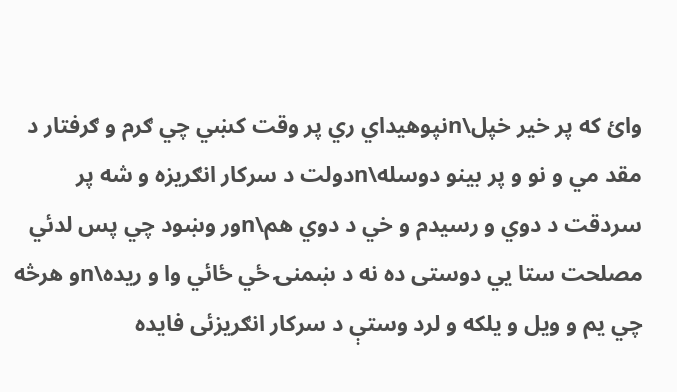وائ که پر خير خپل\nنپوهيداي ري پر وقت کښي چي ګرم و ګرفتار د مقد مي و نو و پر بینو دوسله\nدولت د سرکار انګریزه و شه پر سردقت د دوي و رسيدم و خي د دوي هم\nور وښود چي پس لدئي مصلحت ستا يي دوستی ده نه د ښمنۍ ځي ځائي وا و ريده\nو هرڅه چي يم و ويل و یلکه و لرد وستې د سرکار انګریزئی فایده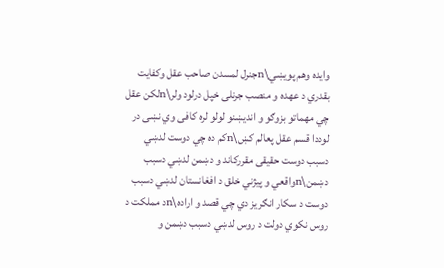وايده وهم پويښي\nجنرل لمسدن صاحب عقل وکفایت بقدري د عهده و منصب جرنلی خپل درلود ولر\nلکن عقل چي مهماتو بزوګو و انديښنو لولو لره کافی وي نښی در لوددا قسم عقل پعالم کښ\nکم ده چي دوست لدښي دسبب دوست حقیقی مقررکاند و دښمن لدښي دسبب دښمن\nواقعي و پيژني خلق د افغانستان لدښي دسبب دوست د سکار انګریز دي چي قصد و اراده\nد مملکت د روس نکوي دولت د روس لدښي دسبب دښمن و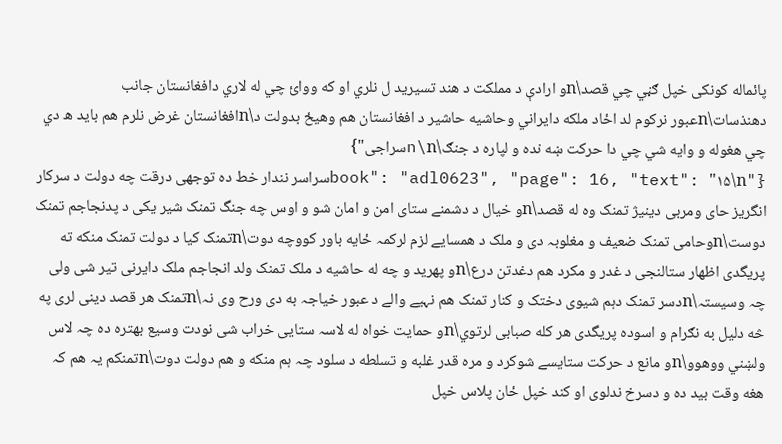پائماله کونکی خپل ګڼي چي قصد\nو ارادې د مملکت د هند تسيريد ل نلري او که ووائ چي له لاري دافغانستان جانب دهنذسات\nعبور نرکوم لد اځاد ملکه دايراني وحاشيه حاشير د افغانستان هم وهيځ بدولت د\nافغانستان غرض نلرم هم باید ه دي چي هغوله و وایه شي چي دا حرکت ښه نده و لپاره د جنګ\n\nسراجی"}
{"book": "adl0623", "page": 16, "text": "۱۵\nسراسر نندار خط ده توجهی درقت چه دولت د سرکار انگریز حای ومربی دینیژ تمنک وه له قصد\nو خیال د دشمنے ستای امن و امان شو و اوس چه جنگ تمنک شیر یکی د پدنجاجم تمنک دوست\nوحامی تمنک ضعیف و مغلوبہ دی و ملک د همسایے لزم لرکمہ ځایه باور کووچه دوت\nتمنک کیا د دولت تمنک منکه ته پریگدی اظهار ستالنجی د غدر و مکرد هم دغدتن درع\nو پهرید و چه له حاشیه د ملک تمنک ولد انجاجم ملک دایرنی تیر شی ولی چہ وسیستہ\nدسر تمنک دہم شیوی دختک و کنار تمنک هم نہیے والے د عبور خیاجہ به دی ورح وی نہ\nتمنک هر قصد دینی لری په څه دلیل به نګرام و اسوده پریگدی هر کله صبابی لرتوي\nو حمایت خواه له لاسہ ستایی خراب شی نودت وسیع بهترہ دہ چہ لاس ولښني ووهوو\nو مانع د حرکت ستایسے شوکرد و مره قدر غلبه و تسلطه د سلود چہ ہم منکه و هم دولت دوت\nتمنكم یہ هم کہ ھغه وقت بید دہ و دسرخ ندلوی او کند خپل ځان پلاس خپل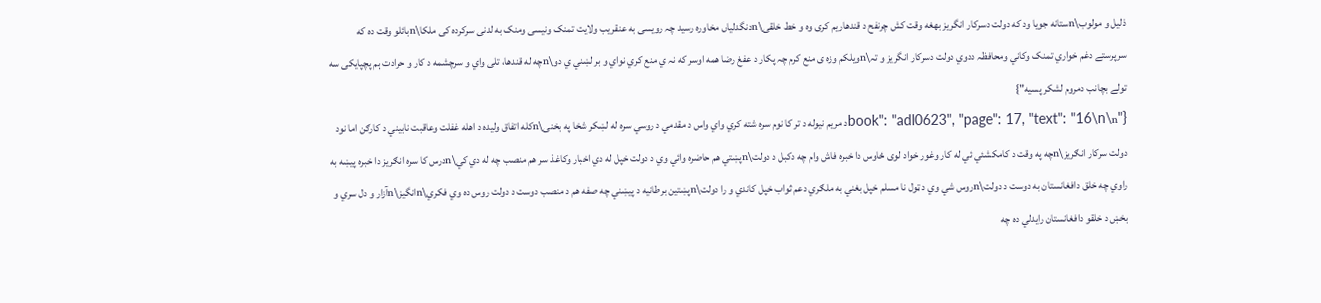ذلیل و مولوب\nستانه جویا ود که دولت دسرکار انگریز بهغه وقت کش چرنفح د قندهاریم کری وه و خط خلقی\nدنگدلیاں مخاوره رسید چہ رویسی به عنقریب ولایت تمنک ونیسی ومنک به لدنی سرکرده کی ملکا\nبائلو وقت ده که سرپرستے دغم خواري تمنک وكاني ومحافظہ ددوي دولت دسرکار انگریز و تہ\nویلکم وزہ ی منع کرم چہ پکار د عفغ رضا همه اوسر که نہ ي منع كري نواي و بر لښني ي دو\nچه له قندها، تلی واي و سرچشمه د کار و حرادت ہم پچپایکی سه تولے بچانب دمروم لشکر پسیه"}
{"book": "adl0623", "page": 17, "text": "16\n\nد مريم نيوله د تر کا نوم سره شته کري واي واس د مقدمي د روسي سره له لښکر شخا په بخنی\nکله اتفاق ولیده د اهله غفلت وعاقبت نابيني د کارګن اما نود دولت سرکار انګریز\nچه په وقت د کامکشئي ئي له کار وغور خواد لوی ځاوس دا خبره فاش وام چه دکبل د دولت\nپښتي هم حاضره وائي وي د دولت خپل له دي اخبار وکاغذ سر هم منصب چه له دي کي\nدرس کا سره انګريز دا خبره پيښه به راوي چه خلق دافغانستان به دوست د دولت\nروس شي وي د ټول نا مسلم خپل بغني به ملګري دعم ثواب خپل کاندي و را دولت\nپښتين برطانيه د پیښني چه صفه هم د منصب دوست د دولت روس ده وي فکري\nانگیز\nآزار و دل سري و بخښ د خلقو دافغانستان رايدلي ده چه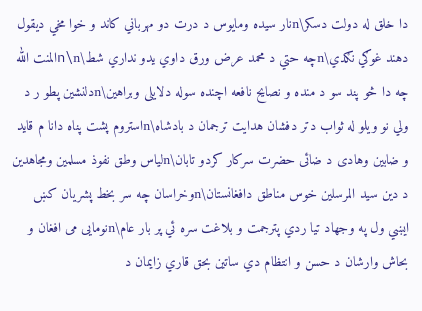دا خلق له دولت دسکر\nنار سيده ومايوس د درت دو مهرباني کاند و خوا مخي ديقول دهند غوګي نګدي\nچه حتي د محمد عرض ورق داوي يدو نداري شط\n\nالمنت الله چه دا څو پند سو د منده و نصایح نافعه اچنده سوله دلایلی وبراهین\nدلنشين پطو ر د ولي نو ويلو له ثواب دتر دفشان هدايت ترجمان د بادشاه\nاستروم پشت پناه دانا م قايد و ضابین وهادی د ضائی حضرت سرکار کردو تابان\nلیاس وطق نفوذ مسلمین ومجاهدین د دین سيد المرسلين خوس مناطق دافغانستان\nوخراسان چه سر بخط پشریان کښ ايښي ول په وجهاد تيا ردي پترجمت و بلاغت سره ئي پر بار عام\nنومایی می افغان و بحاش وارشان د حسن و انتظام دي ساتين بحق قاري زایمان د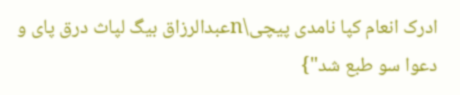ادرک انعام کپا نامدی پیچی\nعبدالرزاق بیگ لپاث درق پای و دعوا سو طبع شد"}